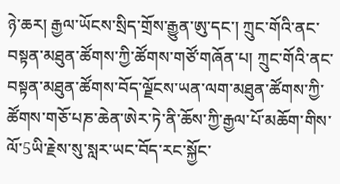ཉེ་ཆར། རྒྱལ་ཡོངས་སྲིད་གྲོས་རྒྱུན་ཨུ་དང་། ཀྲུང་གོའི་ནང་བསྟན་མཐུན་ཚོགས་ཀྱི་ཚོགས་གཙོ་གཞོན་པ། ཀྲུང་གོའི་ནང་བསྟན་མཐུན་ཚོགས་བོད་ལྗོངས་ཡན་ལག་མཐུན་ཚོགས་ཀྱི་ཚོགས་གཅོ་པཎ་ཆེན་ཨེར་ཏེ་ནི་ཆོས་ཀྱི་རྒྱལ་པོ་མཆོག་གིས་ལོ་5ཡི་རྗེས་སུ་སླར་ཡང་བོད་རང་སྐྱོང་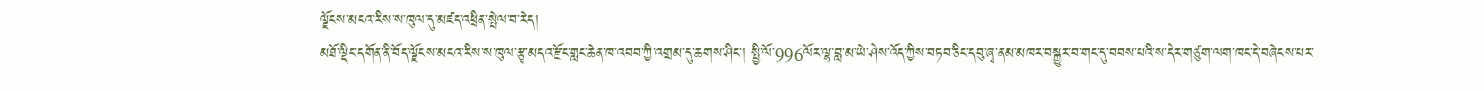ལྗོངས་མངའ་རིས་ས་ཁུལ་དུ་མཛད་འཕྲིན་སྤེལ་བ་རེད།
མཐོ་ལྡིང་དགོན་ནི་བོད་ལྗོངས་མངའ་རིས་ས་ཁུལ་རྩྭ་མདའ་རྫོང་གླང་ཆེན་ཁ་འབབ་ཀྱི་འགྲམ་དུ་ཆགས་ཤིང་། སྤྱི་ལོ་996ལོར་ལྷ་བླ་མ་ཡེ་ཤེས་འོད་ཀྱིས་བཏབ་ཅིང་དབུ་ཞྭ་ནམ་མཁར་བསྐྱུར་བ་གང་དུ་བབས་པའི་ས་དེར་གཙུག་ལག་ཁང་དེ་བཞེངས་པར་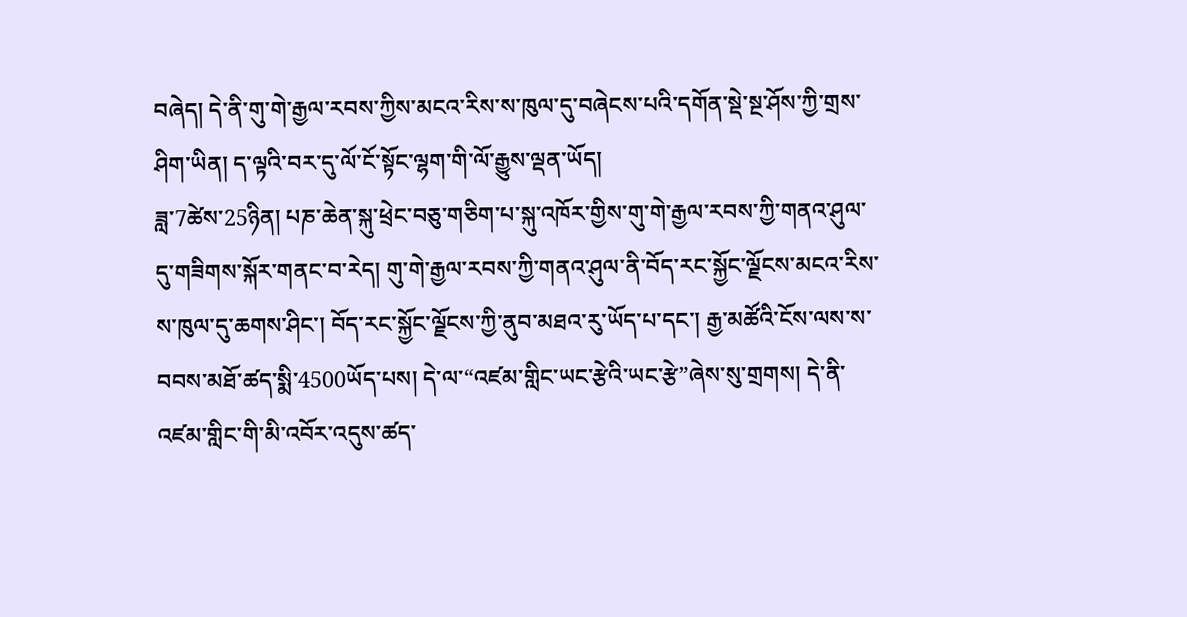བཞེད། དེ་ནི་གུ་གེ་རྒྱལ་རབས་ཀྱིས་མངའ་རིས་ས་ཁུལ་དུ་བཞེངས་པའི་དགོན་སྡེ་སྔ་ཤོས་ཀྱི་གྲས་ཤིག་ཡིན། ད་ལྟའི་བར་དུ་ལོ་ངོ་སྟོང་ལྷག་གི་ལོ་རྒྱུས་ལྡན་ཡོད།
ཟླ་7ཚེས་25ཉིན། པཎ་ཆེན་སྐུ་ཕྲེང་བཅུ་གཅིག་པ་སྐུ་འཁོར་གྱིས་གུ་གེ་རྒྱལ་རབས་ཀྱི་གནའ་ཤུལ་དུ་གཟིགས་སྐོར་གནང་བ་རེད། གུ་གེ་རྒྱལ་རབས་ཀྱི་གནའ་ཤུལ་ནི་བོད་རང་སྐྱོང་ལྗོངས་མངའ་རིས་ས་ཁུལ་དུ་ཆགས་ཤིང་། བོད་རང་སྐྱོང་ལྗོངས་ཀྱི་ནུབ་མཐའ་རུ་ཡོད་པ་དང་། རྒྱ་མཚོའི་ངོས་ལས་ས་བབས་མཐོ་ཚད་སྨི་4500ཡོད་པས། དེ་ལ་“འཛམ་གླིང་ཡང་རྩེའི་ཡང་རྩེ”ཞེས་སུ་གྲགས། དེ་ནི་འཛམ་གླིང་གི་མི་འབོར་འདུས་ཚད་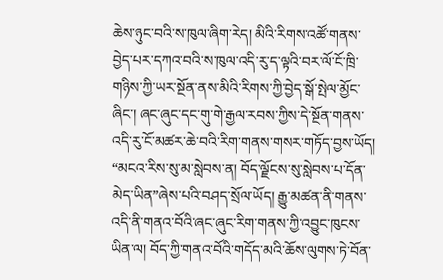ཆེས་ཉུང་བའི་ས་ཁུལ་ཞིག་རེད། མིའི་རིགས་འཚོ་གནས་བྱེད་པར་དཀའ་བའི་ས་ཁུལ་འདི་རུ་ད་ལྟའི་བར་ལོ་ངོ་ཁྲི་གཉིས་ཀྱི་ཡར་སྔོན་ནས་མིའི་རིགས་ཀྱི་བྱེད་སྒོ་སྤེལ་མྱོང་ཞིང་། ཞང་ཞུང་དང་གུ་གེ་རྒྱལ་རབས་ཀྱིས་དེ་སྔོན་གནས་འདི་རུ་ངོ་མཚར་ཆེ་བའི་རིག་གནས་གསར་གཏོད་བྱས་ཡོད།
“མངའ་རིས་སུ་མ་སླེབས་ན། བོད་ལྗོངས་སུ་སླེབས་པ་དོན་མེད་ཡིན”ཞེས་པའི་བཤད་སྲོལ་ཡོད། རྒྱུ་མཚན་ནི་གནས་འདི་ནི་གནའ་བོའི་ཞང་ཞུང་རིག་གནས་ཀྱི་འབྱུང་ཁུངས་ཡིན་ལ། བོད་ཀྱི་གནའ་བོའི་གདོད་མའི་ཆོས་ལུགས་ཏེ་བོན་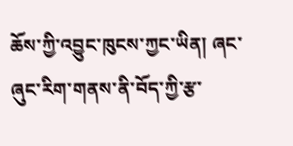ཆོས་ཀྱི་འབྱུང་ཁུངས་ཀྱང་ཡིན། ཞང་ཞུང་རིག་གནས་ནི་བོད་ཀྱི་རྩ་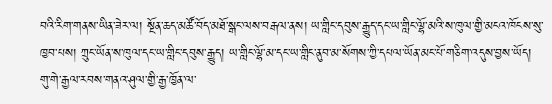བའི་རིག་གནས་ཡིན་ཟེར་ལ། སྔོན་ཆད་མཚོ་བོད་མཐོ་སྒང་ལས་བརྒལ་ནས། ཡ་གླིང་དབུས་རྒྱུད་དང་ཡ་གླིང་ལྷོ་མའི་ས་ཁུལ་གྱི་མངའ་ཁོངས་སུ་ཁྱབ་པས། ཀྲུང་ཡོན་ས་ཁུལ་དང་ཡ་གླིང་དབུས་རྒྱུད། ཡ་གླིང་ལྷོ་མ་དང་ཡ་གླིང་ནུབ་མ་སོགས་ཀྱི་དཔལ་ཡོན་མང་པོ་གཅིག་འདུས་བྱས་ཡོད།
གུ་གེ་རྒྱལ་རབས་གནའ་ཤུལ་གྱི་རྒྱ་ཁྱོན་ལ་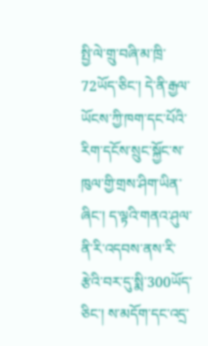སྤྱི་ལེ་གྲུ་བཞི་མ་ཁྲི་72ཡོད་ཅིང་། དེ་ནི་རྒྱལ་ཡོངས་ཀྱི་ཁག་དང་པོའི་རིག་དངོས་སྲུང་སྐྱོང་ས་ཁུལ་གྱི་གྲས་ཤིག་ཡིན་ཞིང་། ད་ལྟའི་གནའ་ཤུལ་ནི་རི་འདབས་ནས་རི་རྩེའི་བར་དུ་སྨི་300ཡོད་ཅིང་། ས་མདོག་དང་འདྲ་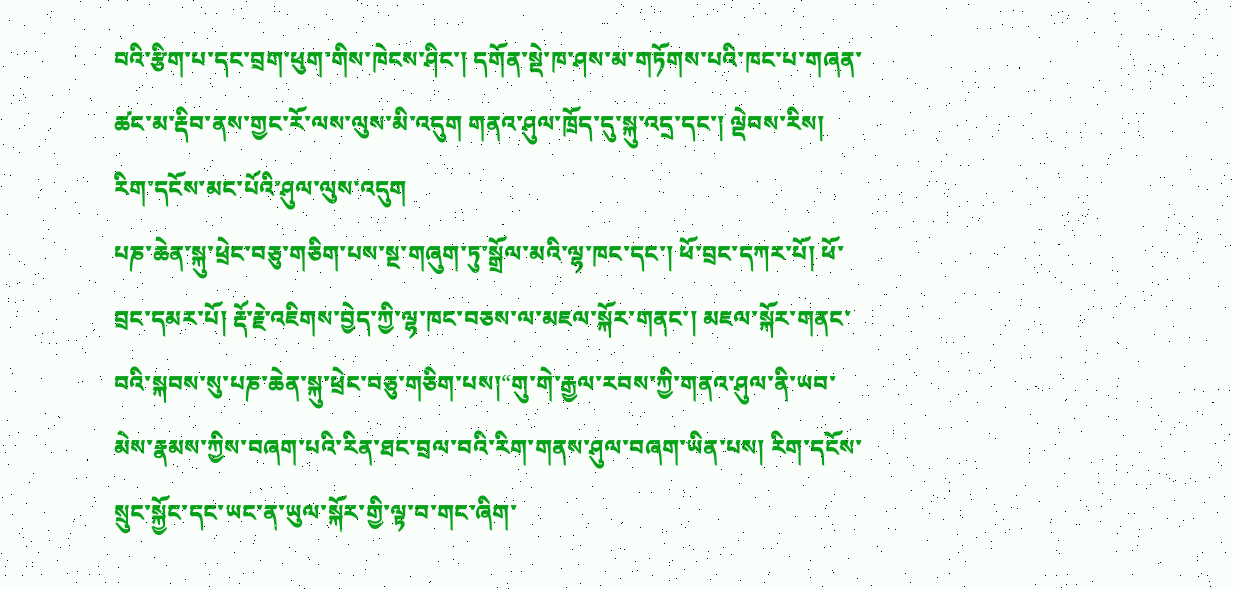བའི་རྩིག་པ་དང་བྲག་ཕུག་གིས་ཁེངས་ཤིང་། དགོན་སྡེ་ཁ་ཤས་མ་གཏོགས་པའི་ཁང་པ་གཞན་ཚང་མ་རྡིབ་ནས་གྱང་རོ་ལས་ལུས་མི་འདུག གནའ་ཤུལ་ཁྲོད་དུ་སྐུ་འདྲ་དང་། ལྡེབས་རིས། རིག་དངོས་མང་པོའི་ཤུལ་ལུས་འདུག
པཎ་ཆེན་སྐུ་ཕྲེང་བཅུ་གཅིག་པས་སྔ་གཞུག་ཏུ་སྒྲོལ་མའི་ལྷ་ཁང་དང་། ཕོ་བྲང་དཀར་པོ། ཕོ་བྲང་དམར་པོ། རྡོ་རྗེ་འཇིགས་བྱེད་ཀྱི་ལྷ་ཁང་བཅས་ལ་མཇལ་སྐོར་གནང་། མཇལ་སྐོར་གནང་བའི་སྐབས་སུ་པཎ་ཆེན་སྐུ་ཕྲེང་བཅུ་གཅིག་པས།“གུ་གེ་རྒྱལ་རབས་ཀྱི་གནའ་ཤུལ་ནི་ཡབ་མེས་རྣམས་ཀྱིས་བཞག་པའི་རིན་ཐང་བྲལ་བའི་རིག་གནས་ཤུལ་བཞག་ཡིན་པས། རིག་དངོས་སྲུང་སྐྱོང་དང་ཡང་ན་ཡུལ་སྐོར་གྱི་ལྟ་བ་གང་ཞིག་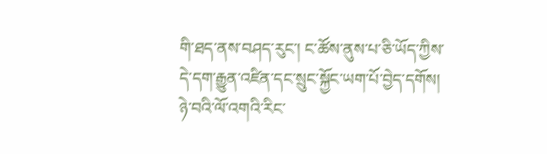གི་ཐད་ནས་བཤད་རུང་། ང་ཚོས་ནུས་པ་ཅི་ཡོད་ཀྱིས་དེ་དག་རྒྱུན་འཛིན་དང་སྲུང་སྐྱོང་ཡག་པོ་བྱེད་དགོས། ཉེ་བའི་ལོ་འགའི་རིང་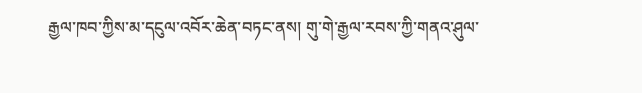རྒྱལ་ཁབ་ཀྱིས་མ་དངུལ་འབོར་ཆེན་བཏང་ནས། གུ་གེ་རྒྱལ་རབས་ཀྱི་གནའ་ཤུལ་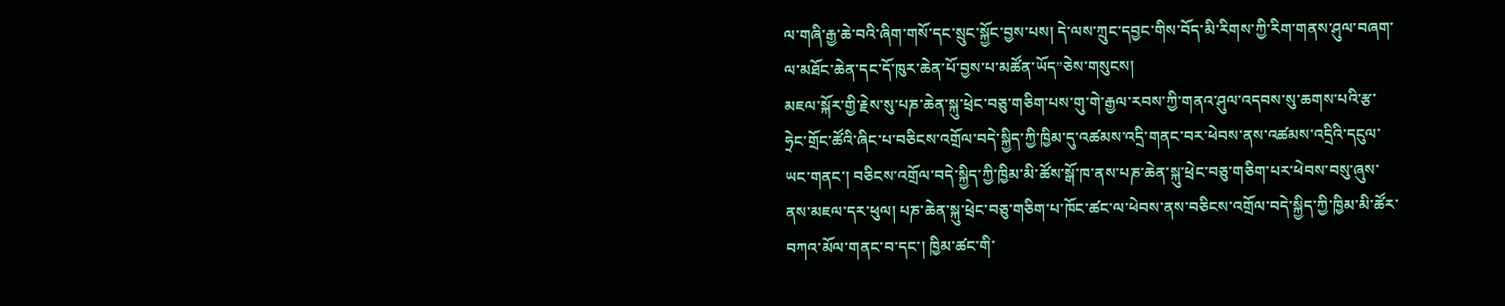ལ་གཞི་རྒྱ་ཆེ་བའི་ཞིག་གསོ་དང་སྲུང་སྐྱོང་བྱས་པས། དེ་ལས་ཀྲུང་དབྱང་གིས་བོད་མི་རིགས་ཀྱི་རིག་གནས་ཤུལ་བཞག་ལ་མཐོང་ཆེན་དང་དོ་ཁུར་ཆེན་པོ་བྱས་པ་མཚོན་ཡོད”ཅེས་གསུངས།
མཇལ་སྐོར་གྱི་རྗེས་སུ་པཎ་ཆེན་སྐུ་ཕྲེང་བཅུ་གཅིག་པས་གུ་གེ་རྒྱལ་རབས་ཀྱི་གནའ་ཤུལ་འདབས་སུ་ཆགས་པའི་རྩ་ཧྲེང་གྲོང་ཚོའི་ཞིང་པ་བཅིངས་འགྲོལ་བདེ་སྐྱིད་ཀྱི་ཁྱིམ་དུ་འཚམས་འདྲི་གནང་བར་ཕེབས་ནས་འཚམས་འདྲིའི་དངུལ་ཡང་གནང་། བཅིངས་འགྲོལ་བདེ་སྐྱིད་ཀྱི་ཁྱིམ་མི་ཚོས་སྒོ་ཁ་ནས་པཎ་ཆེན་སྐུ་ཕྲེང་བཅུ་གཅིག་པར་ཕེབས་བསུ་ཞུས་ནས་མཇལ་དར་ཕུལ། པཎ་ཆེན་སྐུ་ཕྲེང་བཅུ་གཅིག་པ་ཁོང་ཚང་ལ་ཕེབས་ནས་བཅིངས་འགྲོལ་བདེ་སྐྱིད་ཀྱི་ཁྱིམ་མི་ཚོར་བཀའ་མོལ་གནང་བ་དང་། ཁྱིམ་ཚང་གི་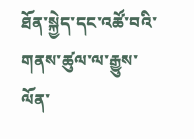ཐོན་སྐྱེད་དང་འཚོ་བའི་གནས་ཚུལ་ལ་རྒྱུས་ལོན་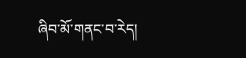ཞིབ་མོ་གནང་བ་རེད།